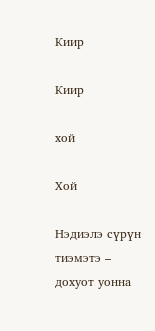Киир

Киир

хой

Хой

Нэдиэлэ сүрүн тиэмэтэ – дохуот уонна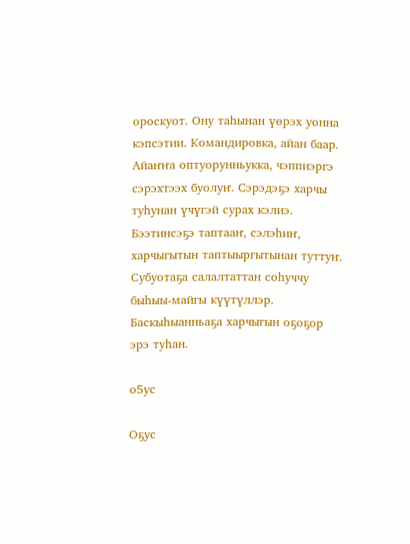ороскуот. Ону таһынан үөрэх уонна кэпсэтии. Командировка, айан баар. Айаҥҥа оптуорунньукка, чэппиэргэ сэрэхтээх буолуҥ. Сэрэдэҕэ харчы туһунан үчүгэй сурах кэлиэ. Бээтинсэҕэ таптааҥ, сэлэһиҥ, харчыгытын таптыыргытынан туттуҥ. Субуотаҕа салалтаттан соһуччу быһыы-майгы күүтүллэр. Баскыһыанньаҕа харчыгын оҕоҕор эрэ туһан.

о5ус

Оҕус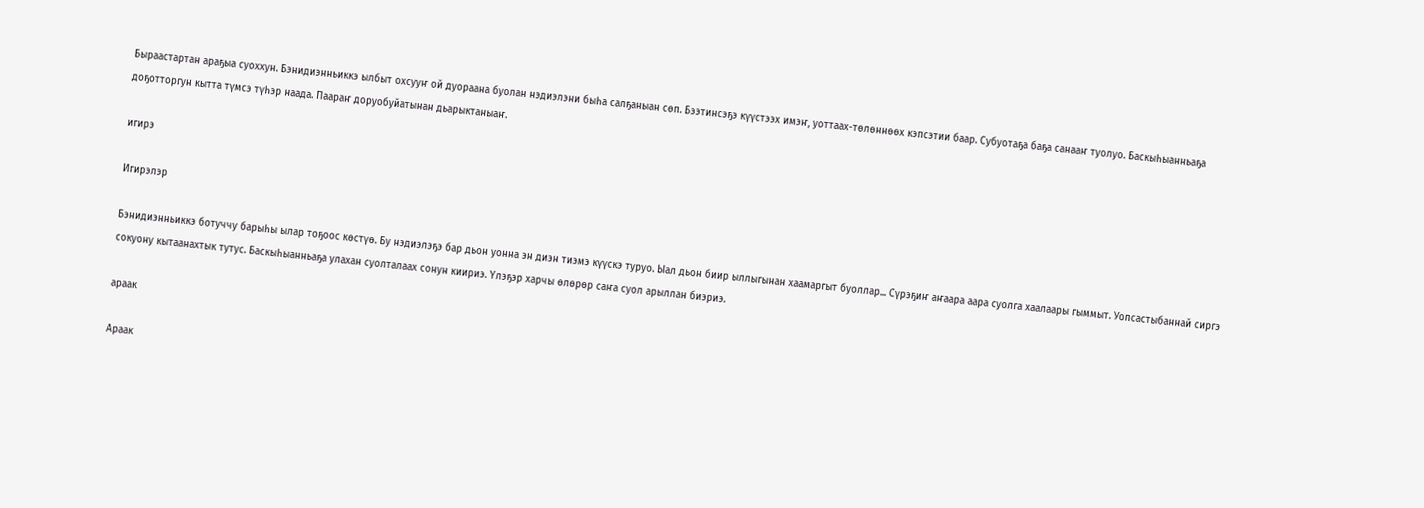Быраастартан араҕыа суоххун. Бэнидиэнньиккэ ылбыт охсууҥ ой дуораана буолан нэдиэлэни быһа салҕаныан сөп. Бээтинсэҕэ күүстээх имэҥ, уоттаах-төлөннөөх кэпсэтии баар. Субуотаҕа баҕа санааҥ туолуо. Баскыһыанньаҕа доҕотторгун кытта түмсэ түһэр наада. Паараҥ доруобуйатынан дьарыктаныаҥ.

игирэ

Игирэлэр

Бэнидиэнньиккэ ботуччу барыһы ылар тоҕоос көстүө. Бу нэдиэлэҕэ бар дьон уонна эн диэн тиэмэ күүскэ туруо. Ыал дьон биир ыллыгынан хаамаргыт буоллар... Сүрэҕиҥ аҥаара аара суолга хаалаары гыммыт. Уопсастыбаннай сиргэ сокуону кытаанахтык тутус. Баскыһыанньаҕа улахан суолталаах сонун киириэ. Үлэҕэр харчы өлөрөр саҥа суол арыллан биэриэ.

араак

Араак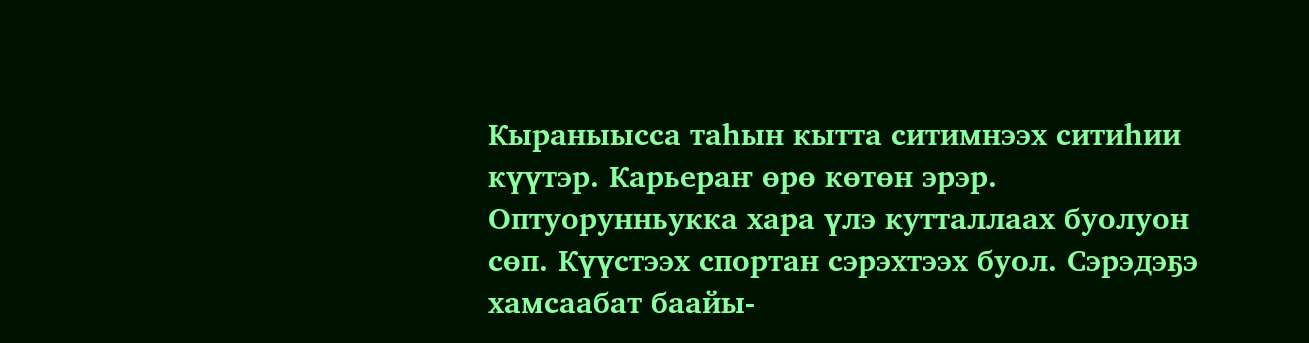Кыраныысса таһын кытта ситимнээх ситиһии күүтэр. Карьераҥ өрө көтөн эрэр. Оптуорунньукка хара үлэ кутталлаах буолуон сөп. Күүстээх спортан сэрэхтээх буол. Сэрэдэҕэ хамсаабат баайы-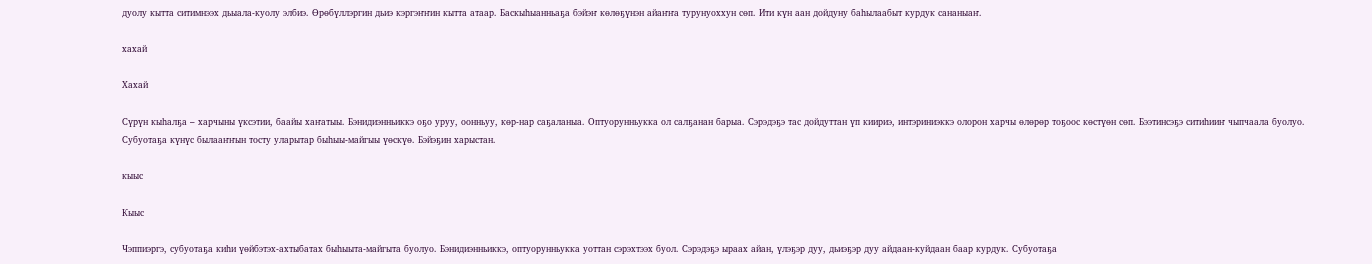дуолу кытта ситимнээх дьыала-куолу элбиэ. Өрөбүллэргин дьиэ кэргэҥҥин кытта атаар. Баскыһыанньаҕа бэйэҥ көлөҕүнэн айаҥҥа турунуоххун сөп. Ити күн аан дойдуну баһылаабыт курдук сананыаҥ.

хахай

Хахай

Сүрүн кыһалҕа – харчыны үксэтии, баайы хаҥатыы. Бэнидиэнньиккэ оҕо уруу, оонньуу, көр-нар саҕаланыа. Оптуорунньукка ол салҕанан барыа. Сэрэдэҕэ тас дойдуттан үп киириэ, интэриниэккэ олорон харчы өлөрөр тоҕоос көстүөн сөп. Бээтинсэҕэ ситиһииҥ чыпчаала буолуо. Субуотаҕа күнүс былааҥҥын тосту уларытар быһыы-майгыы үөскүө. Бэйэҕин харыстан.

кыыс

Кыыс

Чэппиэргэ, субуотаҕа киһи үөйбэтэх-ахтыбатах быһыыта-майгыта буолуо. Бэнидиэнньиккэ, оптуорунньукка уоттан сэрэхтээх буол. Сэрэдэҕэ ыраах айан, үлэҕэр дуу, дьиэҕэр дуу айдаан-куйдаан баар курдук. Субуотаҕа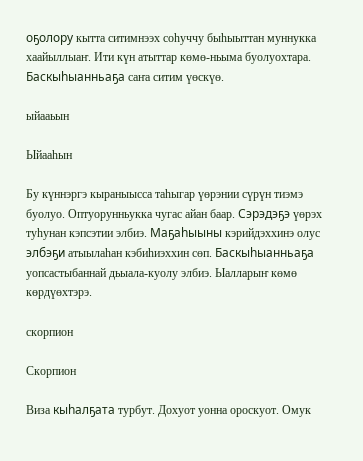оҕолору кытта ситимнээх соһуччу быһыыттан муннукка хаайыллыаҥ. Ити күн атыттар көмө-ньыма буолуохтара. Баскыһыанньаҕа саҥа ситим үөскүө.

ыйааьын

Ыйааһын

Бу күннэргэ кыраныысса таһыгар үөрэнии сүрүн тиэмэ буолуо. Оптуорунньукка чугас айан баар. Сэрэдэҕэ үөрэх туһунан кэпсэтии элбиэ. Маҕаһыыны кэрийдэххинэ олус элбэҕи атыылаһан кэбиһиэххин сөп. Баскыһыанньаҕа уопсастыбаннай дьыала-куолу элбиэ. Ыалларыҥ көмө көрдүөхтэрэ.

скорпион

Скорпион

Виза кыһалҕата турбут. Дохуот уонна ороскуот. Омук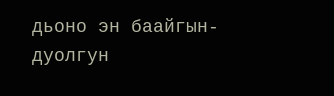дьоно эн баайгын-дуолгун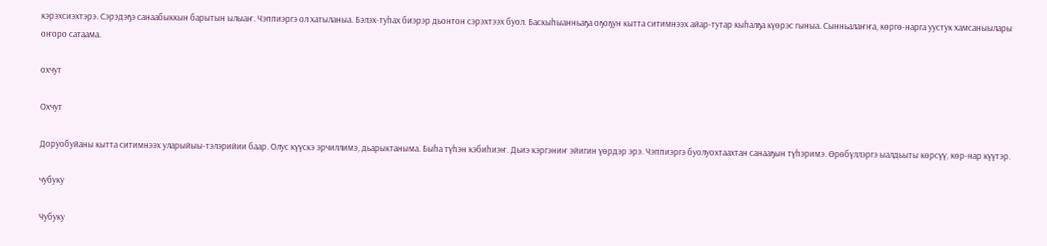кэрэхсиэхтэрэ. Сэрэдэҕэ санаабыккын барытын ылыаҥ. Чэппиэргэ ол хатыланыа. Бэлэх-туһах биэрэр дьонтон сэрэхтээх буол. Баскыһыанньаҕа оҕоҕун кытта ситимнээх айар-тутар кыһалҕа күөрэс гыныа. Сынньалаҥҥа, көргө-нарга уустук хамсаныылары оҥоро сатаама.

охчут

Охчут

Доруобуйаны кытта ситимнээх уларыйыы-тэлэрийии баар. Олус күүскэ эрчиллимэ, дьарыктаныма. Быһа түһэн кэбиһиэҥ. Дьиэ кэргэниҥ эйигин үөрдэр эрэ. Чэппиэргэ буолуохтаахтан санааҕын түһэримэ. Өрөбүллэргэ ыалдьыты көрсүү, көр-нар күүтэр.

чубуку

Чубуку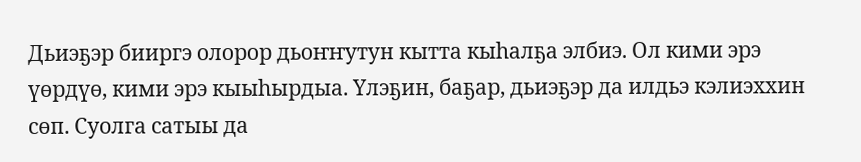Дьиэҕэр бииргэ олорор дьоҥҥутун кытта кыһалҕа элбиэ. Ол кими эрэ үөрдүө, кими эрэ кыыһырдыа. Үлэҕин, баҕар, дьиэҕэр да илдьэ кэлиэххин сөп. Суолга сатыы да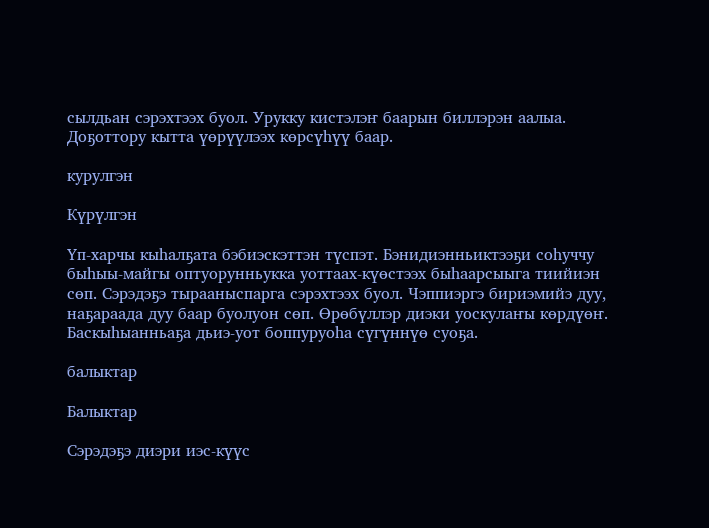сылдьан сэрэхтээх буол. Урукку кистэлэҥ баарын биллэрэн аалыа. Доҕоттору кытта үөрүүлээх көрсүһүү баар.

курулгэн

Күрүлгэн

Үп-харчы кыһалҕата бэбиэскэттэн түспэт. Бэнидиэнньиктээҕи соһуччу быһыы-майгы оптуорунньукка уоттаах-күөстээх быһаарсыыга тиийиэн сөп. Сэрэдэҕэ тырааныспарга сэрэхтээх буол. Чэппиэргэ бириэмийэ дуу, наҕараада дуу баар буолуон сөп. Өрөбүллэр диэки уоскулаҥы көрдүөҥ. Баскыһыанньаҕа дьиэ-уот боппуруоһа сүгүннүө суоҕа.

балыктар

Балыктар

Сэрэдэҕэ диэри иэс-күүс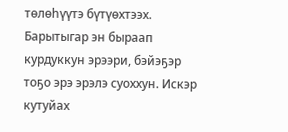төлөһүүтэ бүтүөхтээх. Барытыгар эн быраап курдуккун эрээри, бэйэҕэр тоҕо эрэ эрэлэ суоххун. Искэр кутуйах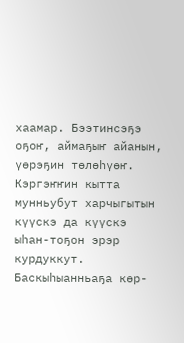хаамар. Бээтинсэҕэ оҕоҥ, аймаҕыҥ айанын, үөрэҕин төлөһүөҥ. Кэргэҥҥин кытта мунньубут харчыгытын күүскэ да күүскэ ыһан-тоҕон эрэр курдуккут. Баскыһыанньаҕа көр-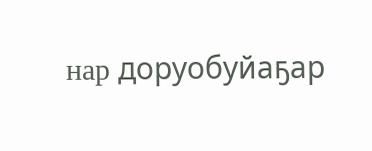нар доруобуйаҕар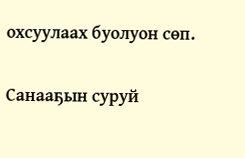охсуулаах буолуон сөп.

Санааҕын суруй